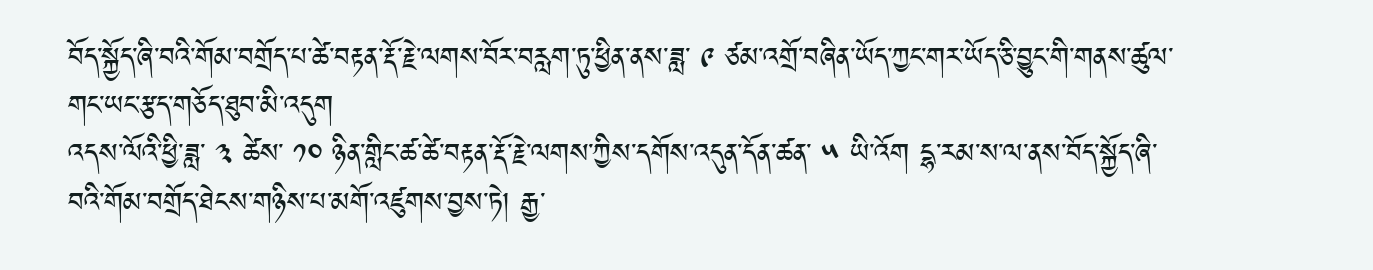བོད་སྐྱོད་ཞི་བའི་གོམ་བགྲོད་པ་ཚེ་བརྟན་རྡོ་རྗེ་ལགས་བོར་བརླག་ཏུ་ཕྱིན་ནས་ཟླ་ ༩ ཙམ་འགྲོ་བཞིན་ཡོད་ཀྱང་གར་ཡོད་ཅི་བྱུང་གི་གནས་ཚུལ་གང་ཡང་རྩད་གཅོད་ཐུབ་མི་འདུག
འདས་ལོའི་ཕྱི་ཟླ་ ༣ ཚེས་ ༡༠ ཉིན་གླིང་ཚ་ཚེ་བརྟན་རྡོ་རྗེ་ལགས་ཀྱིས་དགོས་འདུན་དོན་ཚན་ ༥ ཡི་འོག དྷ་རམ་ས་ལ་ནས་བོད་སྐྱོད་ཞི་བའི་གོམ་བགྲོད་ཐེངས་གཉིས་པ་མགོ་འཛུགས་བྱས་ཏེ། རྒྱ་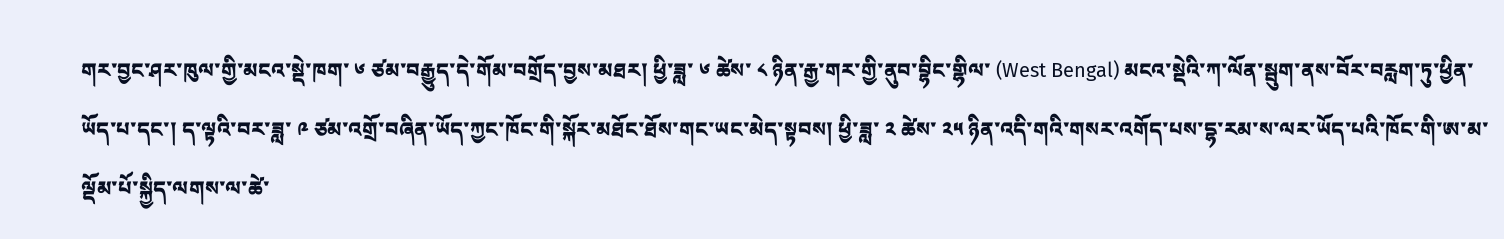གར་བྱང་ཤར་ཁུལ་གྱི་མངའ་སྡེ་ཁག་ ༦ ཙམ་བརྒྱུད་དེ་གོམ་བགྲོད་བྱས་མཐར། ཕྱི་ཟླ་ ༦ ཚེས་ ༨ ཉིན་རྒྱ་གར་གྱི་ནུབ་བྷིང་གྷིལ་ (West Bengal) མངའ་སྡེའི་ཀ་ལོན་སྦུག་ནས་བོར་བརླག་ཏུ་ཕྱིན་ཡོད་པ་དང་། ད་ལྟའི་བར་ཟླ་ ༩ ཙམ་འགྲོ་བཞིན་ཡོད་ཀྱང་ཁོང་གི་སྐོར་མཐོང་ཐོས་གང་ཡང་མེད་སྟབས། ཕྱི་ཟླ་ ༢ ཚེས་ ༢༥ ཉིན་འདི་གའི་གསར་འགོད་པས་དྷ་རམ་ས་ལར་ཡོད་པའི་ཁོང་གི་ཨ་མ་ལྡོམ་པོ་སྐྱིད་ལགས་ལ་ཚེ་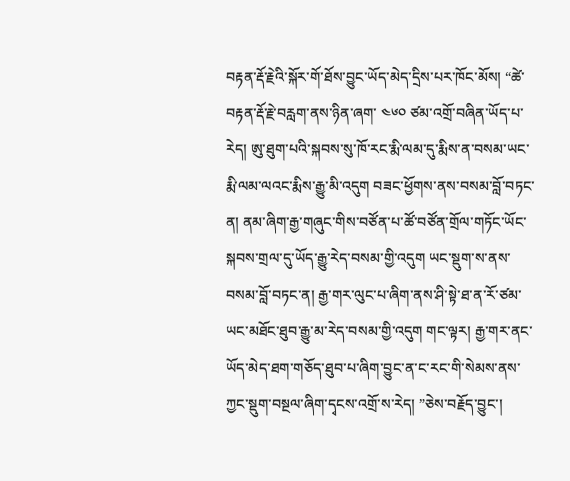བརྟན་རྡོ་རྗེའི་སྐོར་གོ་ཐོས་བྱུང་ཡོད་མེད་དྲིས་པར་ཁོང་མོས། “ཚེ་བརྟན་རྡོ་རྗེ་བརླག་ནས་ཉིན་ཞག་ ༤༦༠ ཙམ་འགྲོ་བཞིན་ཡོད་པ་རེད། ཨུ་ཐུག་པའི་སྐབས་སུ་ཁོ་རང་རྨི་ལམ་དུ་རྨིས་ན་བསམ་ཡང་རྨི་ལམ་ལའང་རྨིས་རྒྱུ་མི་འདུག བཟང་ཕྱོགས་ནས་བསམ་བློ་བཏང་ན། ནམ་ཞིག་རྒྱ་གཞུང་གིས་བཙོན་པ་ཚོ་བཙོན་གྲོལ་གཏོང་ཡོང་སྐབས་གྲལ་དུ་ཡོད་རྒྱུ་རེད་བསམ་གྱི་འདུག ཡང་སྡུག་ས་ནས་བསམ་བློ་བཏང་ན། རྒྱ་གར་ལུང་པ་ཞིག་ནས་ཤི་སྟེ་ཐ་ན་རོ་ཙམ་ཡང་མཐོང་ཐུབ་རྒྱུ་མ་རེད་བསམ་གྱི་འདུག གང་ལྟར། རྒྱ་གར་ནང་ཡོད་མེད་ཐག་གཅོད་ཐུབ་པ་ཞིག་བྱུང་ན་ང་རང་གི་སེམས་ནས་ཀྱང་སྡུག་བསྔལ་ཞིག་དྭངས་འགྲོ་ས་རེད། ”ཅེས་བརྗོད་བྱུང་།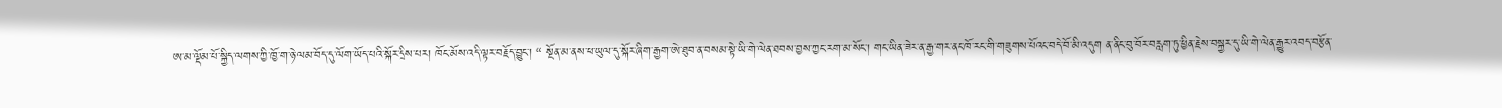ཨ་མ་ལྡོམ་པོ་སྐྱིད་ལགས་ཀྱི་ཁྱོ་ག་ཉེ་ལམ་བོད་དུ་ལོག་ཡོད་པའི་སྐོར་དྲིས་པར། ཁོང་མོས་འདི་ལྟར་བརྗོད་བྱུང་། “ སྔོན་མ་ནས་ཕ་ཡུལ་དུ་སྐོར་ཞིག་རྒྱག་ཨེ་ཐུབ་ན་བསམ་སྟེ་ཡི་གེ་ལེན་ཐབས་བྱས་ཀྱང་རག་མ་སོང་། གང་ཡིན་ཟེར་ན་རྒྱ་གར་ནང་ཁོ་རང་གི་གཟུགས་པོའང་བདེ་བོ་མི་འདུག ན་ནིང་བུ་བོར་བརླག་ཏུ་ཕྱིན་རྗེས་བསྐྱར་དུ་ཡི་གེ་ལེན་རྒྱུར་འབད་བརྩོན་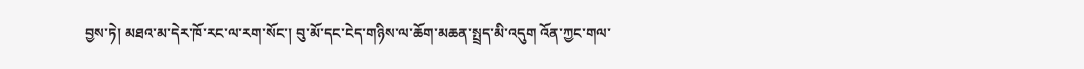བྱས་ཏེ། མཐའ་མ་དེར་ཁོ་རང་ལ་རག་སོང་། བུ་མོ་དང་ངེད་གཉིས་ལ་ཆོག་མཆན་སྤྲད་མི་འདུག འོན་ཀྱང་གལ་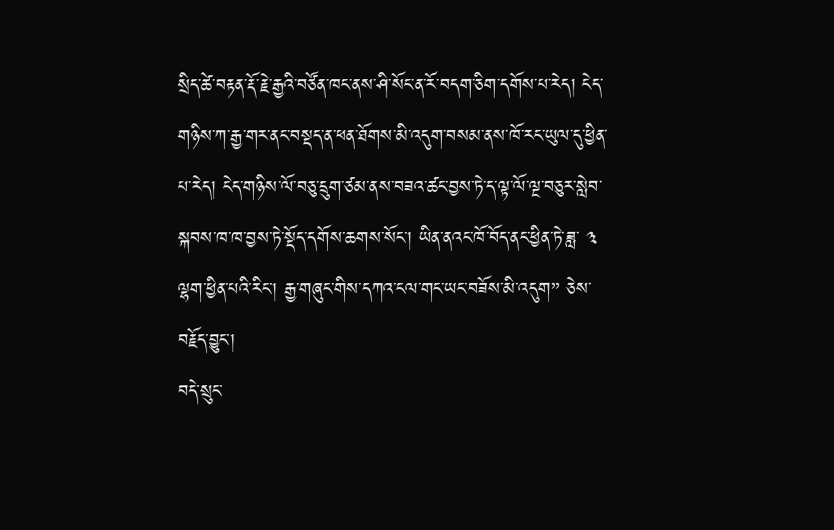སྲིད་ཚེ་བརྟན་རྡོ་རྗེ་རྒྱའི་བཙོན་ཁང་ནས་ཤི་སོང་ན་རོ་བདག་ཅིག་དགོས་པ་རེད། ངེད་གཉིས་ཀ་རྒྱ་གར་ནང་བསྡད་ན་ཕན་ཐོགས་མི་འདུག་བསམ་ནས་ཁོ་རང་ཡུལ་དུ་ཕྱིན་པ་རེད། ངེད་གཉིས་ལོ་བཅུ་དྲུག་ཙམ་ནས་བཟའ་ཚང་བྱས་ཏེ་ད་ལྟ་ལོ་ལྔ་བཅུར་སླེབ་སྐབས་ཁ་ཁ་བྱས་ཏེ་སྡོད་དགོས་ཆགས་སོང་། ཡིན་ནའང་ཁོ་བོད་ནང་ཕྱིན་ཏེ་ཟླ་ ༣ ལྷག་ཕྱིན་པའི་རིང་། རྒྱ་གཞུང་གིས་དཀའ་ངལ་གང་ཡང་བཟོས་མི་འདུག” ཅེས་བརྗོད་བྱུང་།
བདེ་སྲུང་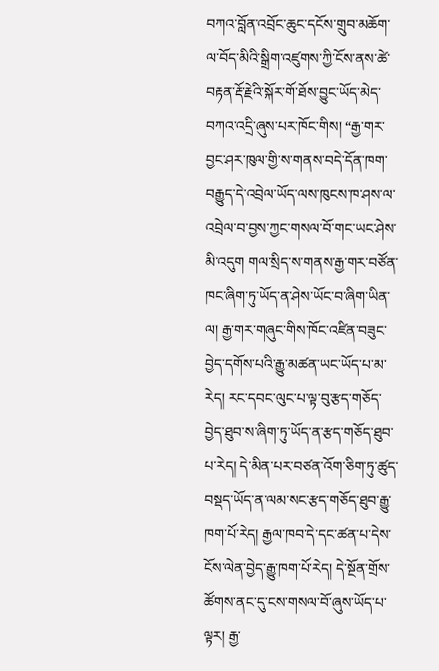བཀའ་བློན་འབྲོང་ཆུང་དངོས་གྲུབ་མཆོག་ལ་བོད་མིའི་སྒྲིག་འཛུགས་ཀྱི་ངོས་ནས་ཚེ་བརྟན་རྡོ་རྗེའི་སྐོར་གོ་ཐོས་བྱུང་ཡོད་མེད་བཀའ་འདྲི་ཞུས་པར་ཁོང་གིས། “རྒྱ་གར་བྱང་ཤར་ཁུལ་གྱི་ས་གནས་བདེ་དོན་ཁག་བརྒྱུད་དེ་འབྲེལ་ཡོད་ལས་ཁུངས་ཁ་ཤས་ལ་འབྲེལ་བ་བྱས་ཀྱང་གསལ་བོ་གང་ཡང་ཤེས་མི་འདུག གལ་སྲིད་ས་གནས་རྒྱ་གར་བཙོན་ཁང་ཞིག་ཏུ་ཡོད་ན་ཤེས་ཡོང་བ་ཞིག་ཡིན་ལ། རྒྱ་གར་གཞུང་གིས་ཁོང་འཛིན་བཟུང་བྱེད་དགོས་པའི་རྒྱུ་མཚན་ཡང་ཡོད་པ་མ་རེད། རང་དབང་ལུང་པ་ལྟ་བུ་རྩད་གཅོད་བྱེད་ཐུབ་ས་ཞིག་ཏུ་ཡོད་ན་རྩད་གཅོད་ཐུབ་པ་རེད། དེ་མིན་པར་བཙན་འོག་ཅིག་ཏུ་ཚུད་བསྡད་ཡོད་ན་ལམ་སང་རྩད་གཅོད་ཐུབ་རྒྱུ་ཁག་པོ་རེད། རྒྱལ་ཁབ་དེ་དང་ཚན་པ་དེས་ངོས་ལེན་བྱེད་རྒྱུ་ཁག་པོ་རེད། དེ་སྔོན་གྲོས་ཚོགས་ནང་དུ་ངས་གསལ་བོ་ཞུས་ཡོད་པ་ལྟར། རྒྱ་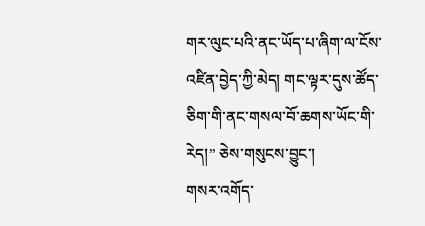གར་ལུང་པའི་ནང་ཡོད་པ་ཞིག་ལ་ངོས་འཛིན་བྱེད་ཀྱི་མེད། གང་ལྟར་དུས་ཚོད་ཅིག་གི་ནང་གསལ་བོ་ཆགས་ཡོང་གི་རེད།” ཅེས་གསུངས་བྱུང་།
གསར་འགོད་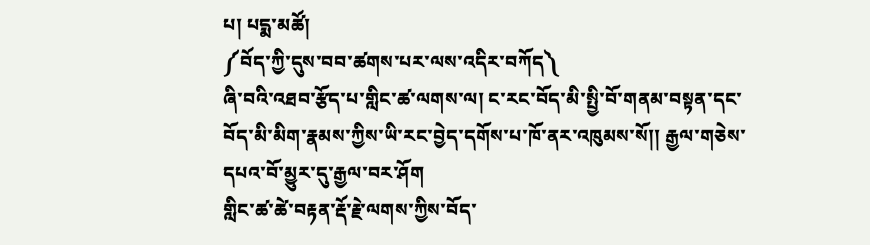པ། པདྨ་མཚོ།
༼བོད་ཀྱི་དུས་བབ་ཚགས་པར་ལས་འདིར་བཀོད༽
ཞི་བའི་འཐབ་རྩོད་པ་གླིང་ཚ་ལགས་ལ། ང་རང་བོད་མི་སྤྱི་བོ་གནམ་བསྟན་དང་བོད་མི་མིག་རྣམས་ཀྱིས་ཡི་རང་བྱེད་དགོས་པ་ཁོ་ནར་འཁུམས་སོ།། རྒྱལ་གཅེས་དཔའ་བོ་མྱུར་དུ་རྒྱལ་བར་ཤོག
གླིང་ཚ་ཚེ་བརྟན་རྡོ་རྗེ་ལགས་ཀྱིས་བོད་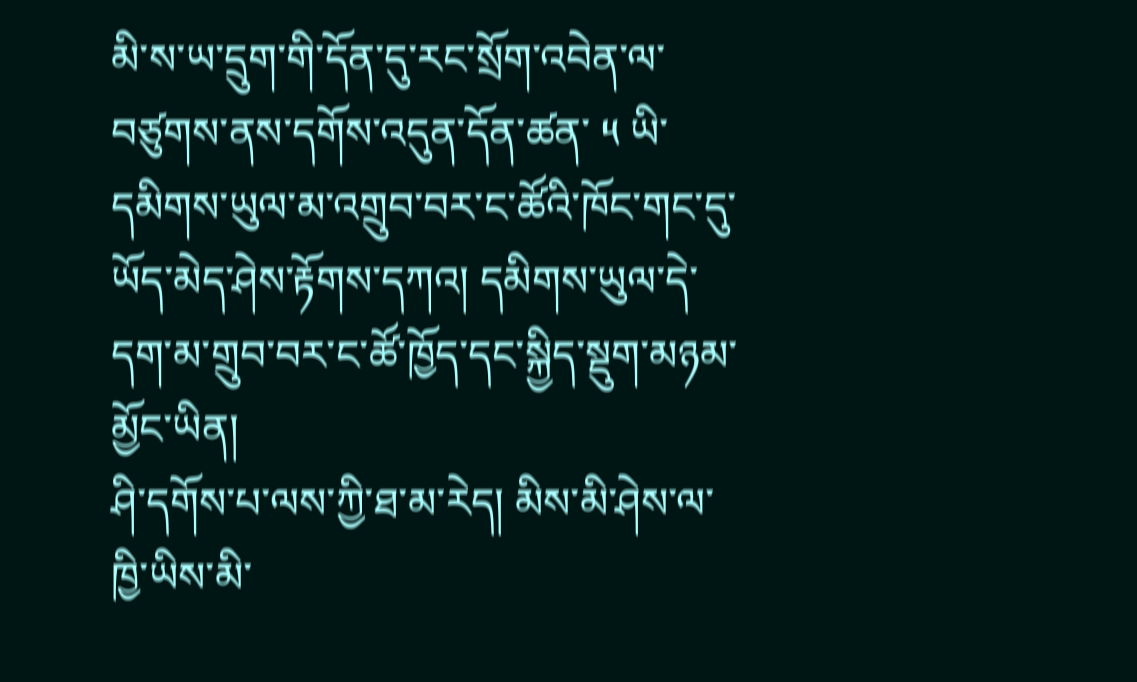མི་ས་ཡ་དྲུག་གི་དོན་དུ་རང་སྲོག་འབེན་ལ་བཙུགས་ནས་དགོས་འདུན་དོན་ཚན་ ༥ ཡི་དམིགས་ཡུལ་མ་འགྲུབ་བར་ང་ཚོའི་ཁོང་གང་དུ་ཡོད་མེད་ཤེས་རྟོགས་དཀའ། དམིགས་ཡུལ་དེ་དག་མ་གྲུབ་བར་ང་ཚོ་ཁྱོད་དང་སྐྱིད་སྡུག་མཉམ་མྱོང་ཡིན།
ཤི་དགོས་པ་ལས་ཀྱི་ཐ་མ་རེད། མིས་མི་ཤེས་ལ་ཁྱི་ཡིས་མི་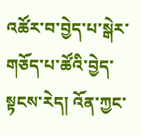འཚོར་བ་བྱེད་པ་སྒེར་གཅོད་པ་ཚོའི་བྱེད་སྟངས་རེད། འོན་ཀྱང་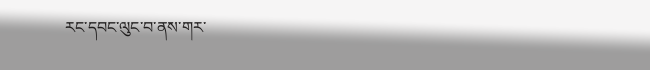རང་དབང་ལུང་བ་ནས་གར་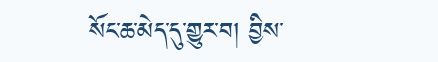སོང་ཆ་མེད་དུ་གྱུར་བ། བྱིས་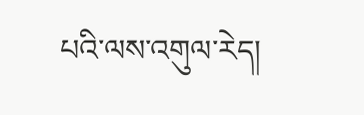པའི་ལས་འགུལ་རེད།